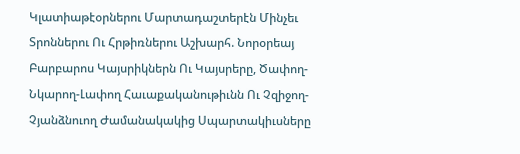Կլատիաթէօրներու Մարտադաշտերէն Մինչեւ Տրոններու Ու Հրթիռներու Աշխարհ. Նորօրեայ Բարբարոս Կայսրիկներն Ու Կայսրերը, Ծափող-Նկարող-Լափող Հաւաքականութիւնն Ու Չզիջող-Չյանձնուող Ժամանակակից Սպարտակիւսները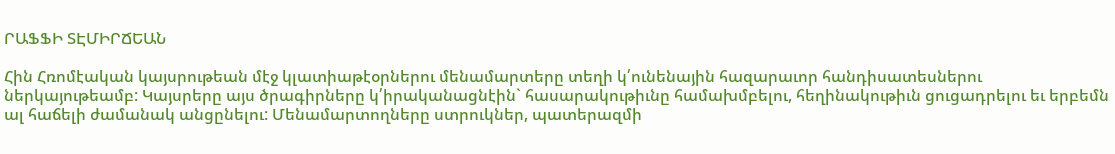ՐԱՖՖԻ ՏԷՄԻՐՃԵԱՆ

Հին Հռոմէական կայսրութեան մէջ կլատիաթէօրներու մենամարտերը տեղի կ՛ունենային հազարաւոր հանդիսատեսներու ներկայութեամբ: Կայսրերը այս ծրագիրները կ՛իրականացնէին` հասարակութիւնը համախմբելու, հեղինակութիւն ցուցադրելու եւ երբեմն ալ հաճելի ժամանակ անցընելու: Մենամարտողները ստրուկներ, պատերազմի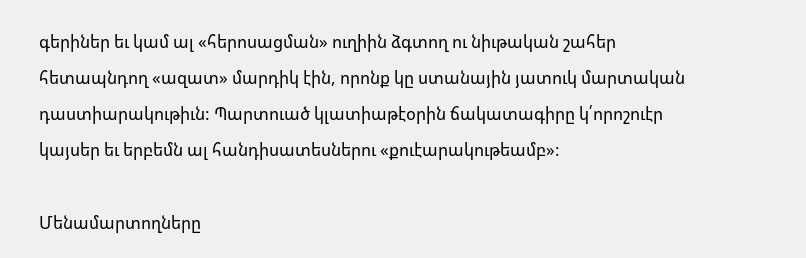գերիներ եւ կամ ալ «հերոսացման» ուղիին ձգտող ու նիւթական շահեր հետապնդող «ազատ» մարդիկ էին, որոնք կը ստանային յատուկ մարտական դաստիարակութիւն: Պարտուած կլատիաթէօրին ճակատագիրը կ՛որոշուէր կայսեր եւ երբեմն ալ հանդիսատեսներու «քուէարակութեամբ»:

Մենամարտողները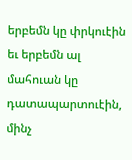երբեմն կը փրկուէին եւ երբեմն ալ մահուան կը դատապարտուէին, մինչ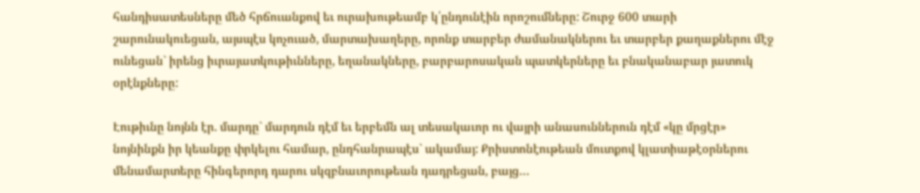հանդիսատեսները մեծ հրճուանքով եւ ուրախութեամբ կ՛ընդունէին որոշումները: Շուրջ 600 տարի շարունակուեցան, այսպէս կոչուած, մարտախաղերը, որոնք տարբեր ժամանակներու եւ տարբեր քաղաքներու մէջ ունեցան` իրենց իւրայատկութիւնները, եղանակները, բարբարոսական պատկերները եւ բնականաբար յատուկ օրէնքները:

Էութիւնը նոյնն էր. մարդը` մարդուն դէմ եւ երբեմն ալ տեսակաւոր ու վայրի անասուններուն դէմ «կը մրցէր» նոյնինքն իր կեանքը փրկելու համար, ընդհանրապէս` ակամայ: Քրիստոնէութեան մուտքով կլատիաթէօրներու մենամարտերը հինգերորդ դարու սկզբնաւորութեան դադրեցան, բայց…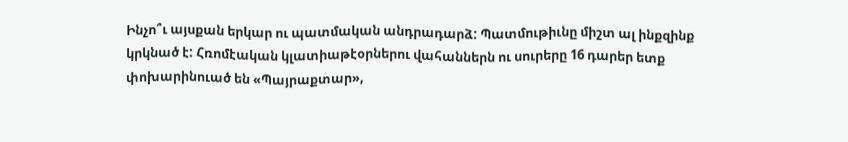Ինչո՞ւ այսքան երկար ու պատմական անդրադարձ: Պատմութիւնը միշտ ալ ինքզինք կրկնած է: Հռոմէական կլատիաթէօրներու վահաններն ու սուրերը 16 դարեր ետք փոխարինուած են «Պայրաքտար»,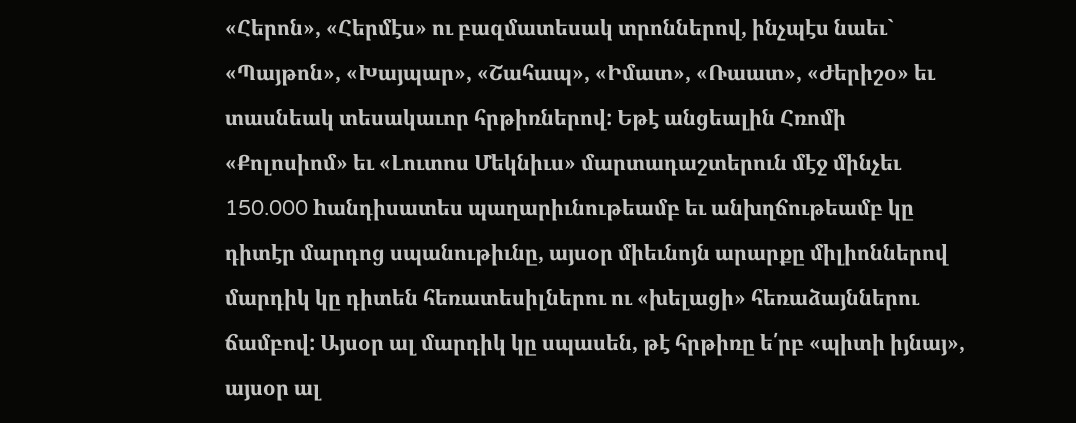«Հերոն», «Հերմէս» ու բազմատեսակ տրոններով, ինչպէս նաեւ` «Պայթոն», «Խայպար», «Շահապ», «Իմատ», «Ռաատ», «Ժերիշօ» եւ տասնեակ տեսակաւոր հրթիռներով: Եթէ անցեալին Հռոմի «Քոլոսիոմ» եւ «Լուտոս Մեկնիւս» մարտադաշտերուն մէջ մինչեւ 150.000 hանդիսատես պաղարիւնութեամբ եւ անխղճութեամբ կը դիտէր մարդոց սպանութիւնը, այսօր միեւնոյն արարքը միլիոններով մարդիկ կը դիտեն հեռատեսիլներու ու «խելացի» հեռաձայններու ճամբով: Այսօր ալ մարդիկ կը սպասեն, թէ հրթիռը ե՛րբ «պիտի իյնայ», այսօր ալ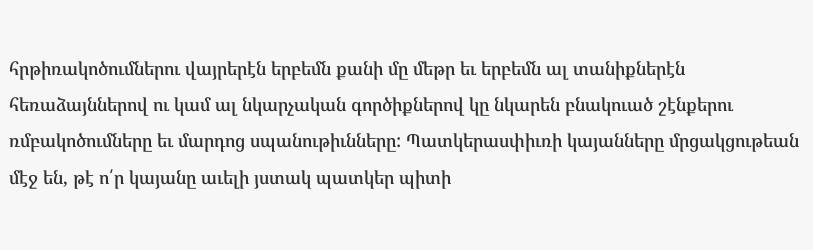հրթիռակոծումներու վայրերէն երբեմն քանի մը մեթր եւ երբեմն ալ տանիքներէն հեռաձայններով ու կամ ալ նկարչական գործիքներով կը նկարեն բնակուած շէնքերու ռմբակոծումները եւ մարդոց սպանութիւնները: Պատկերասփիւռի կայանները մրցակցութեան մէջ են, թէ ո՛ր կայանը աւելի յստակ պատկեր պիտի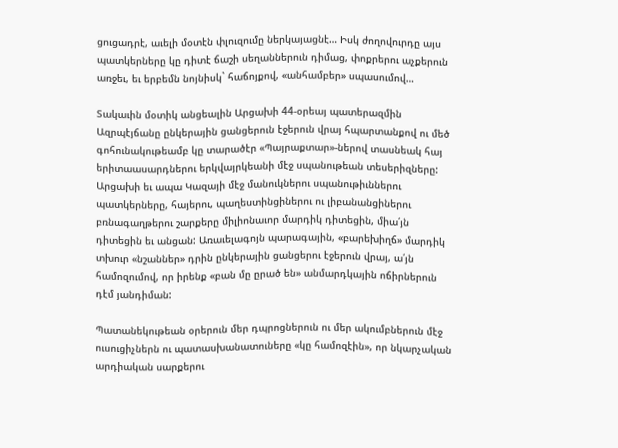ցուցադրէ, աւելի մօտէն փլուզումը ներկայացնէ… Իսկ ժողովուրդը այս պատկերները կը դիտէ ճաշի սեղաններուն դիմաց, փոքրերու աչքերուն առջեւ, եւ երբեմն նոյնիսկ` հաճոյքով, «անհամբեր» սպասումով…

Տակաւին մօտիկ անցեալին Արցախի 44-օրեայ պատերազմին Ազրպէյճանը ընկերային ցանցերուն էջերուն վրայ հպարտանքով ու մեծ գոհունակութեամբ կը տարածէր «Պայրաքտար»-ներով տասնեակ հայ երիտաասարդներու երկվայրկեանի մէջ սպանութեան տեսերիզները: Արցախի եւ ապա Կազայի մէջ մանուկներու սպանութիւններու պատկերները, հայերու, պաղեստինցիներու ու լիբանանցիներու բռնագաղթերու շարքերը միլիոնաւոր մարդիկ դիտեցին, միա՛յն դիտեցին եւ անցան: Առաւելագոյն պարագային, «բարեխիղճ» մարդիկ տխուր «նշաններ» դրին ընկերային ցանցերու էջերուն վրայ, ա՛յն համոզումով, որ իրենք «բան մը ըրած են» անմարդկային ոճիրներուն դէմ յանդիման:

Պատանեկութեան օրերուն մեր դպրոցներուն ու մեր ակումբներուն մէջ ուսուցիչներն ու պատասխանատուները «կը համոզէին», որ նկարչական արդիական սարքերու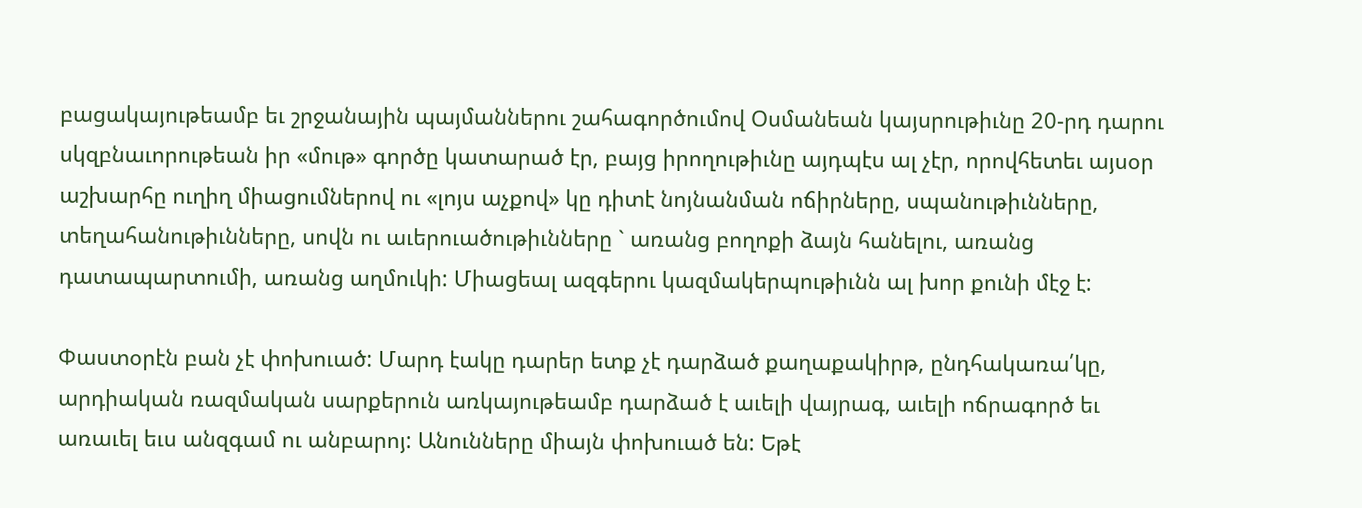բացակայութեամբ եւ շրջանային պայմաններու շահագործումով Օսմանեան կայսրութիւնը 20-րդ դարու սկզբնաւորութեան իր «մութ» գործը կատարած էր, բայց իրողութիւնը այդպէս ալ չէր, որովհետեւ այսօր աշխարհը ուղիղ միացումներով ու «լոյս աչքով» կը դիտէ նոյնանման ոճիրները, սպանութիւնները, տեղահանութիւնները, սովն ու աւերուածութիւնները ` առանց բողոքի ձայն հանելու, առանց դատապարտումի, առանց աղմուկի: Միացեալ ազգերու կազմակերպութիւնն ալ խոր քունի մէջ է:

Փաստօրէն բան չէ փոխուած: Մարդ էակը դարեր ետք չէ դարձած քաղաքակիրթ, ընդհակառա՛կը, արդիական ռազմական սարքերուն առկայութեամբ դարձած է աւելի վայրագ, աւելի ոճրագործ եւ առաւել եւս անզգամ ու անբարոյ: Անունները միայն փոխուած են: Եթէ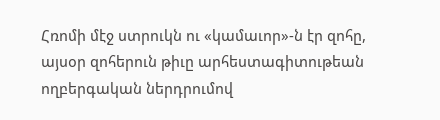Հռոմի մէջ ստրուկն ու «կամաւոր»-ն էր զոհը, այսօր զոհերուն թիւը արհեստագիտութեան ողբերգական ներդրումով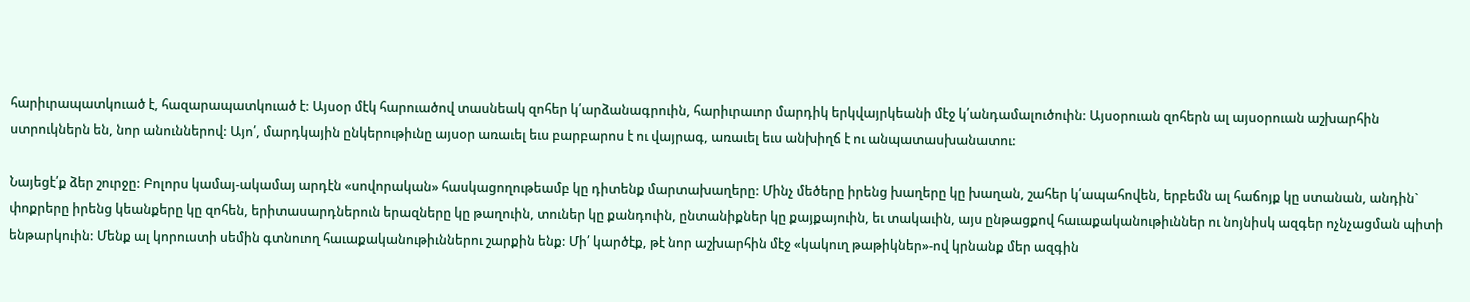հարիւրապատկուած է, հազարապատկուած է: Այսօր մէկ հարուածով տասնեակ զոհեր կ՛արձանագրուին, հարիւրաւոր մարդիկ երկվայրկեանի մէջ կ՛անդամալուծուին: Այսօրուան զոհերն ալ այսօրուան աշխարհին ստրուկներն են, նոր անուններով: Այո՛, մարդկային ընկերութիւնը այսօր առաւել եւս բարբարոս է ու վայրագ, առաւել եւս անխիղճ է ու անպատասխանատու:

Նայեցէ՛ք ձեր շուրջը: Բոլորս կամայ-ակամայ արդէն «սովորական» հասկացողութեամբ կը դիտենք մարտախաղերը: Մինչ մեծերը իրենց խաղերը կը խաղան, շահեր կ՛ապահովեն, երբեմն ալ հաճոյք կը ստանան, անդին` փոքրերը իրենց կեանքերը կը զոհեն, երիտասարդներուն երազները կը թաղուին, տուներ կը քանդուին, ընտանիքներ կը քայքայուին, եւ տակաւին, այս ընթացքով հաւաքականութիւններ ու նոյնիսկ ազգեր ոչնչացման պիտի ենթարկուին: Մենք ալ կորուստի սեմին գտնուող հաւաքականութիւններու շարքին ենք: Մի՛ կարծէք, թէ նոր աշխարհին մէջ «կակուղ թաթիկներ»-ով կրնանք մեր ազգին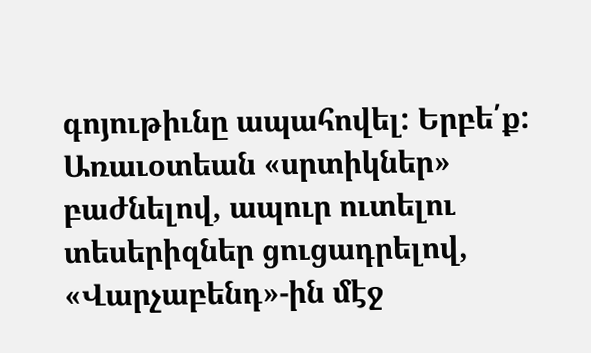գոյութիւնը ապահովել: Երբե՛ք: Առաւօտեան «սրտիկներ» բաժնելով, ապուր ուտելու տեսերիզներ ցուցադրելով, «Վարչաբենդ»-ին մէջ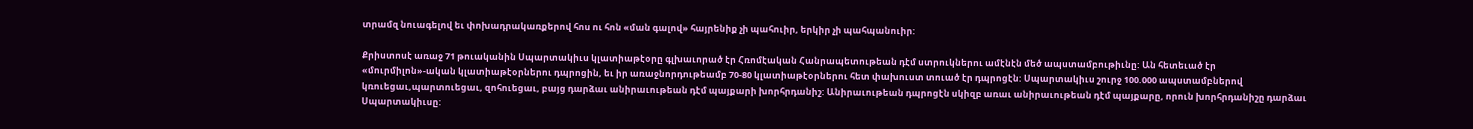տրամզ նուագելով եւ փոխադրակառքերով հոս ու հոն «ման գալով» հայրենիք չի պահուիր, երկիր չի պահպանուիր:

Քրիստոսէ առաջ 71 թուականին Սպարտակիւս կլատիաթէօրը գլխաւորած էր Հռոմէական Հանրապետութեան դէմ ստրուկներու ամէնէն մեծ ապստամբութիւնը: Ան հետեւած էր «մուրմիլոն»-ական կլատիաթէօրներու դպրոցին, եւ իր առաջնորդութեամբ 70-80 կլատիաթէօրներու հետ փախուստ տուած էր դպրոցէն: Սպարտակիւս շուրջ 100.000 ապստամբներով կռուեցաւ,պարտուեցաւ, զոհուեցաւ, բայց դարձաւ անիրաւութեան դէմ պայքարի խորհրդանիշ: Անիրաւութեան դպրոցէն սկիզբ առաւ անիրաւութեան դէմ պայքարը, որուն խորհրդանիշը դարձաւ Սպարտակիւսը: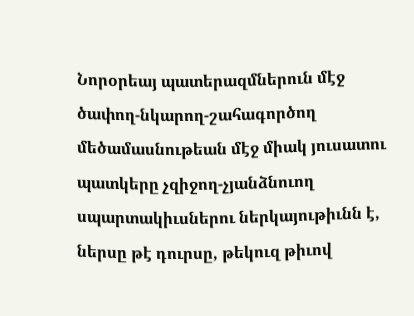Նորօրեայ պատերազմներուն մէջ ծափող-նկարող-շահագործող մեծամասնութեան մէջ միակ յուսատու պատկերը չզիջող-չյանձնուող սպարտակիւսներու ներկայութիւնն է, ներսը թէ դուրսը, թեկուզ թիւով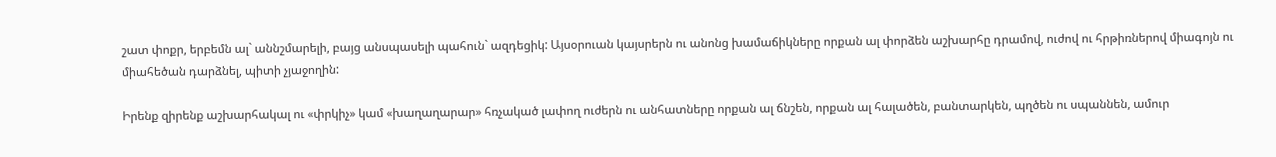շատ փոքր, երբեմն ալ` աննշմարելի, բայց անսպասելի պահուն` ազդեցիկ: Այսօրուան կայսրերն ու անոնց խամաճիկները որքան ալ փորձեն աշխարհը դրամով, ուժով ու հրթիռներով միագոյն ու միահեծան դարձնել, պիտի չյաջողին:

Իրենք զիրենք աշխարհակալ ու «փրկիչ» կամ «խաղաղարար» հռչակած լափող ուժերն ու անհատները որքան ալ ճնշեն, որքան ալ հալածեն, բանտարկեն, պղծեն ու սպաննեն, ամուր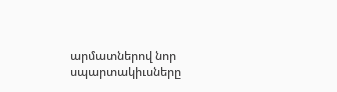արմատներով նոր սպարտակիւսները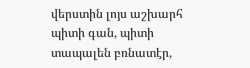վերստին լոյս աշխարհ պիտի գան, պիտի տապալեն բռնատէր,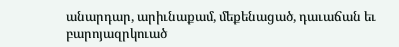անարդար, արիւնաքամ, մեքենացած, դաւաճան եւ բարոյազրկուած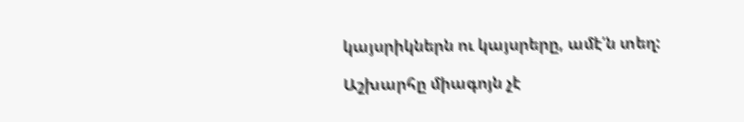կայսրիկներն ու կայսրերը, ամէ՛ն տեղ:

Աշխարհը միագոյն չէ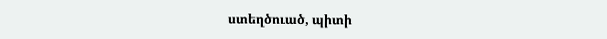ստեղծուած, պիտի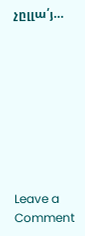չըլլա՛յ…









Leave a Comment